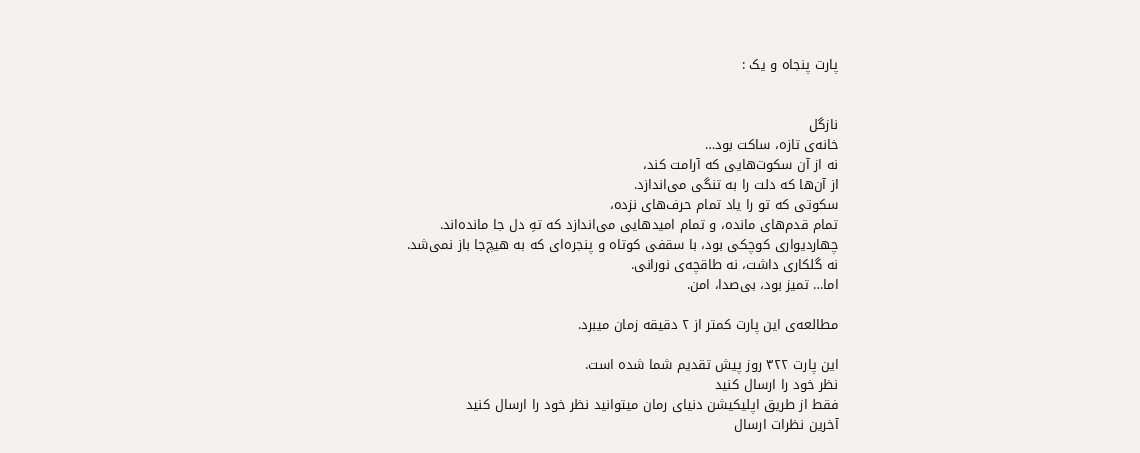پارت پنجاه و یک :


نازگل
خانه‌ی تازه، ساکت بود…
نه از آن سکوت‌هایی که آرامت کند،
از آن‌ها که دلت را به تنگی می‌اندازد.
سکوتی که تو را یاد تمام حرف‌های نزده،
تمام قدم‌های مانده، و تمام امیدهایی می‌اندازد که تهِ دل جا مانده‌اند.
چهاردیواری کوچکی بود، با سقفی کوتاه و پنجره‌ای که به هیچ‌جا باز نمی‌شد.
نه گلکاری داشت، نه طاقچه‌ی نورانی.
اما… تمیز بود، بی‌صدا، امن.

مطالعه‌ی این پارت کمتر از ۲ دقیقه زمان میبرد.

این پارت ۳۲۲ روز پیش تقدیم شما شده است.
نظر خود را ارسال کنید
فقط از طریق اپلیکیشن دنیای رمان میتوانید نظر خود را ارسال کنید
آخرین نظرات ارسال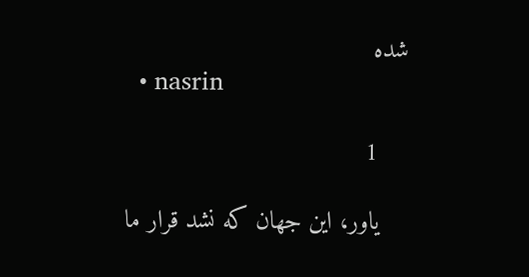شده
  • nasrin

    1

    یاور، این جهان که نشد قرار ما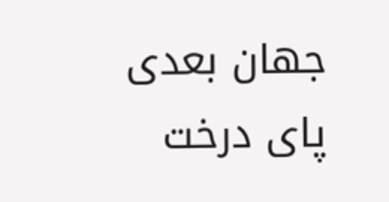جهان بعدی پای درخت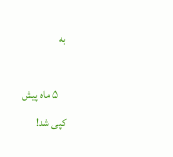به

    ۵ ماه پیش
کپی شد!